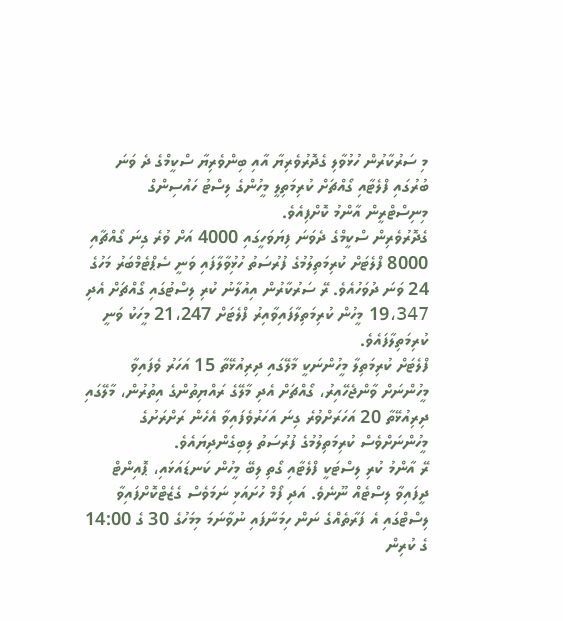މި ސަރުކާރުން ހުޅުވާލި ގެދޮރުވެރިޔާ އާއި ބިންވެރިޔާ ސްކީމްގެ ދެ ވަނަ ބުރުގައި ފްލެޓާއި ގޯއްޗަށް ކުރިމަތިލީ މީހުންގެ ލިސްޓު ހައުސިންގް މިނިސްޓްރީން އާންމު ކޮށްފިއެވެ.
ގެދޮރުވެރިން ސްކީމްގެ ދެވަނަ ފިޔަވަހީގައި 4000 އަށް ވުރެ ގިނަ ގޯއްޗާއި 8000 ފްލެޓަށް ކުރިމަތިލުމުގެ ފުރުސަތު ހުޅުިވާލާފައި ވަނީ ސެޕްޓެމްބަރު މަހުގެ 24 ވަނަ ދުވަހުއެވެ. ރޭ ސަރުކާރުން އިއުލާނު ކުރި ލިސްޓުގައި ގޯއްޗަށް އެދި 19،347 މީހުން ކުރިމަތިލާފައިވާއިރު ފްލެޓަށް 21،247 މީހަކު ވަނީ ކުރިމަތިލާފައެވެ.
ފްލެޓަށް ކުރިމަތިލާ މީހުންނަކީ މާލޭގައި ދިރިއުޅޭތާ 15 އަހަރު ވެފައިވާ މީހުންނަށް ވާންޖެހޭއިރު، ގޯއްޗަށް އެދި މާލޭގެ ރައްޔިތުންގެ އިތުރުން، މާލޭގައި ދިރިއުޅޭތާ 20 އަހަރަށްވުރެ ގިނަ އަހަރުވެފައިވާ އެހެން ރަށްރަށުގެ މީހުންނަށްވެސް ކުރިމަތިލުމުގެ ފުރުސަތު ލިބިގެންދިޔައެވެ.
ރޭ އާންމު ކުރި ލިސްޓަކީ ފްލެޓާއި ގޯތި ލިބޭ މީހުން ކަނޑައަޅައި، ޕޮއިންޓް ދީފައިވާ ލިސްޓެއް ނޫނެވެ. އަދި ފޯމް ހުށައަޅި ނަމަވެސް ގެޒެޓްކޮށްފައިވާ ލިސްޓްގައި އެ ފަރާތެއްގެ ނަން ހިމަނާފައި ނުވާނަމަ މިމަހުގެ 30 ގެ 14:00 ގެ ކުރިން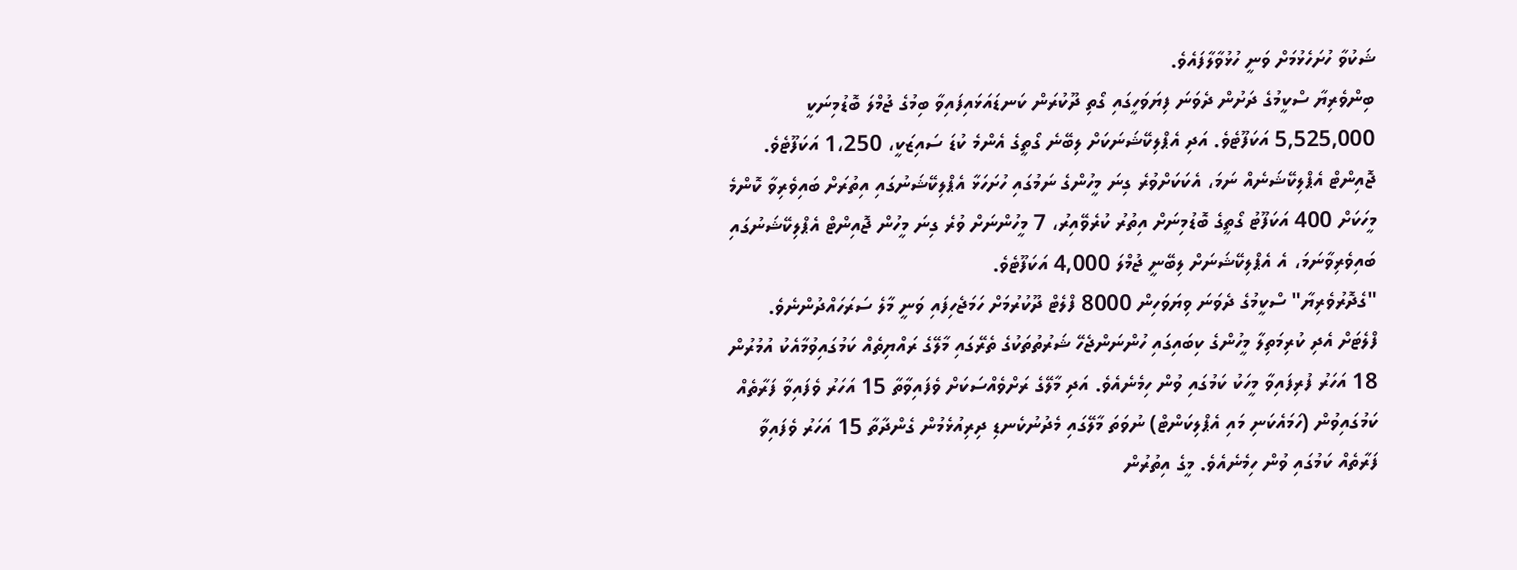ޝަކުވާ ހުށަހެޅުމަށް ވަނީ ހުޅުވާލާފައެވެ.
ބިންވެރިޔާ ސްކީމުގެ ދަށުން ދެވަނަ ފިޔަވަހީގައި ގޯތި ދޫކުރަން ކަނޑައަޅައިފައިވާ ބިމުގެ ޖުމްލަ ބޮޑުމިނަކީ 5,525,000 އަކަފޫޓެވެ. އަދި އެޕްލިކޭޝަނަކަށް ލިބޭނެ ގޯތީގެ އެންމެ ކުޑަ ސައިޒަކީ، 1،250 އަކަފޫޓެވެ. ޖޮއިންޓް އެޕްލިކޭޝަނެއް ނަމަ، އެކަކަށްވުރެ ގިނަ މީހުންގެ ނަމުގައި ހުށަހަޅާ އެޕްލިކޭޝަނުގައި އިތުރަށް ބައިވެރިވާ ކޮންމެ މީހަކަށް 400 އަކަފޫޓު ގޯތީގެ ބޮޑުމިނަށް އިތުރު ކުރެވޭއިރު، 7 މީހުންނަށް ވުރެ ގިނަ މީހުން ޖޮއިންޓް އެޕްލިކޭޝަނުގައި ބައިވެރިވާނަމަ، އެ އެޕްލިކޭޝަނަށް ލިބޭނީ ޖުމްލަ 4,000 އަކަފޫޓެވެ.
"ގެދޮރުވެރިޔާ" ސްކީމުގެ ދެވަނަ ވިޔަވަހިން 8000 ފްލެޓް ދޫކުރުމަށް ހަމަޖެހިފައި ވަނީ މާލެ ސަރަހައްދުންނެވެ. ފްލެޓަށް އެދި ކުރިމަތިލާ މީހުންގެ ކިބައިގައި ހުންނަންޖެހޭ ޝަރުތުތަކުގެ ތެރޭގައި މާލޭގެ ރައްޔިތެއް ކަމުގައިވުމާއެކު އުމުރުން 18 އަހަރު ފުރިފައިވާ މީހަކު ކަމުގައި ވުން ހިމެނެއެވެ. އަދި މާލޭގެ ރަށްވެއްސަކަށް ވެފައިވާތާ 15 އަހަރު ވެފައިވާ ފަރާތެއް ކަމުގައިވުން (ހަމައެކަނި މައި އެޕްލިކަންޓް) ނުވަތަ މާލޭގައި މެދުނުކެނޑި ދިރިއުޅެމުން ގެންދާތާ 15 އަހަރު ވެފައިވާ ފަރާތެއް ކަމުގައި ވުން ހިމެނެއެވެ. މީގެ އިތުރުން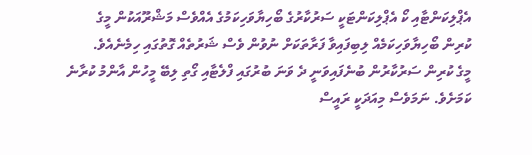އެޕްލިކަންޓާއި ކޯ އެޕްލިކަންޓަކީ ސަރުކާރުގެ ބޯހިޔާވަހިކަމުގެ އެއްވެސް މަޝްރޫއަކުން މީގެ ކުރިން ބޯހިޔާވަހިކަމެއް ލިބިފައިވާ ފަރާތަކަށް ނުވުން ވެސް ޝަރުތެއް ގޮތުގައި ހިމެނެއެވެ.
މީގެ ކުރިން ސަރުކާރުން ބުނެފައިވަނީ ދެ ވަނަ ބުރުގައި ފްލެޓާއި ގޯތި ލިބޭ މީހުން އާންމު ކުރާނެ ކަމަށެވެ. ނަމަވެސް މިއަދަކީ ރައީސް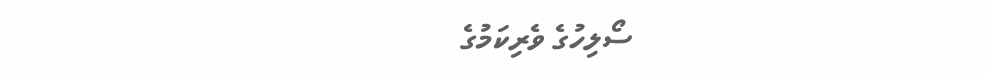ސޯލިހުގެ ވެރިކަމުގެ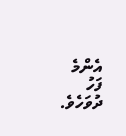އެންމެ ފަހު ދުވަހެވެ.